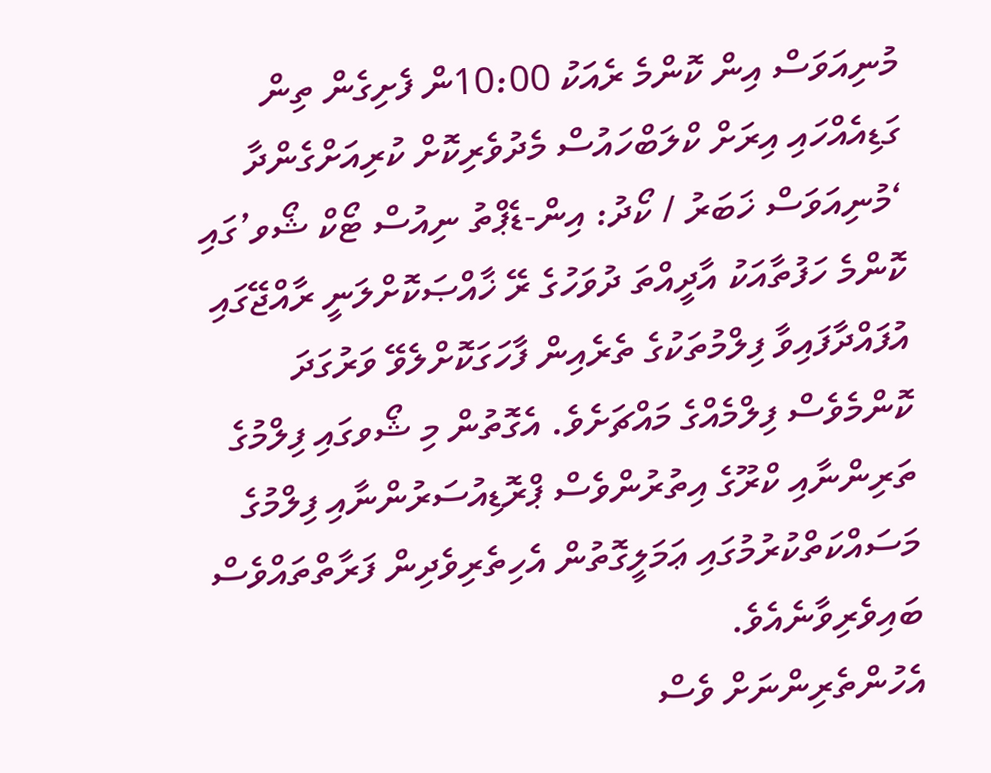މުނިއަވަސް އިން ކޮންމެ ރެއަކު 10:00ން ފެށިގެން ތިން ގަޑިއެއްހައި އިރަށް ކްލަބްހައުސް މެދުވެރިކޮށް ކުރިއަށްގެންދާ ‘މުނިއަވަސް ޚަބަރު / ކޯދު: އިން-ޑެޕްތު ނިއުސް ޓޯކް ޝޯވ’ގައި ކޮންމެ ހަފުތާއަކު އާދީއްތަ ދުވަހުގެ ރޭ ޚާއްޞަކޮށްލަނީ ރާއްޖޭގައި އުފައްދާފައިވާ ފިލްމުތަކުގެ ތެރެއިން ފާހަގަކޮށްލެވޭ ވަރުގަދަ ކޮންމެވެސް ފިލްމެއްގެ މައްޗަށެވެ. އެގޮތުން މި ޝޯވގައި ފިލްމުގެ ތަރިންނާއި ކްރޫގެ އިތުރުންވެސް ޕްރޮޑިއުސަރުންނާއި ފިލްމުގެ މަސައްކަތްކުރުމުގައި ޢަމަލީގޮތުން އެހިތެރިވެދިން ފަރާތްތައްވެސް ބައިވެރިވާނެއެވެ.
އެހުންތެރިންނަށް ވެސް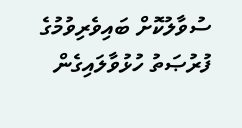ސުވާލުކޮށް ބައިވެރިވުމުގެ ފުރުޞަތު ހުޅުވާލައިގެން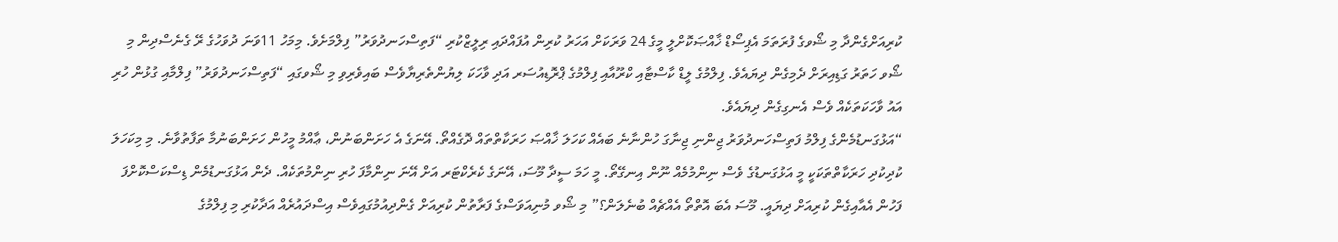ކުރިއަށްގެންދާ މި ޝޯވގެ ފުރަތަމަ އެޕިސޯޑް ޚާއްޞަކޮށްލީ މީގެ 24 ވަރަކަށް އަހަރު ކުރިން އުފައްދައި ރިލީޒްކުރި “ފަތިސްހަނދުވަރު” ފިލްމަށެވެ. މިމަހު 11ވަނަ ދުވަހުގެ ރޭ ގެނެސްދިން މި ޝޯވ ހަތަރު ގަޑިއިރަށް ދެމިގެން ދިޔައެވެ. ފިލްމުގެ ލީޑް ކާސްޓާއި ކްރޫއާއި ފިލްމުގެ ޕްރޮޑިއުސަރ އަދި ވާހަކަ ލިޔުންތެރިޔާވެސް ބައިވެރިވި މި ޝޯވގައި “ފަތިސްހަނދުވަރު” ފިލްމާއި ގުޅުން ހުރި އައު ވާހަކަތަކެއް ވެސް އެނގިގެން ދިޔައެވެ.
“އަޅުގަނޑުމެންގެ ފިލްމު ފަތިސްހަނދުވަރު ޖިންނި ޖިނާގަ ހުންނާނެ ބައެއް ކަހަލަ ޚާއްޞަ ހަރަކާތްތައް ދޮގެއްތޯ. އޭނަގެ އެ ހަށަންބަނުން، ޢާއްމު މީހުން ހަށަންބަނުމާ ތަފާތުވާނެ. މި މިކަހަލަ ކުދިކުދި ހަރަކާތްތަކަކީ މީ އަޅުގަނޑުގެ ވެސް ނިންމުމެއް ނޫން އިނގޭތޯ. މީ ހަމަ ސީދާ މޫސަ، އޭނަގެ ކެރެކްޓަރ އަށް އޭނަ ނިންމާފަ ހުރި ނިންމުތަކެއް. ދެން އަޅުގަނޑުމެން ޑިސްކަސްކޮށްފަ ފަހުން އެއާއިގެން ކުރިއަށް ދިޔައީ. މޫސަ އެބަ އޮތްތޯ އެއްޗެއް ބުނެލަން؟” މި ޝޯވ މުނިއަވަސްގެ ފަރާތުން ކުރިއަށް ގެންދިއުމުގައިވެސް އިސްދައުރެއް އަދާކުރި މި ފިލްމުގެ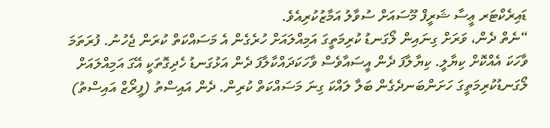ޑައިރެކްޓަރ ޢީސާ ޝަރީފް މޫސައަށް ސުވާލު އަމާޒުކުރިއެވެ.
“ނެތް ދެން، ވަރަށް ގިނައިން ލޯގަނޑު ކުރިމަތީގަ އަމިއްލައަށް ހުރެގެން އެ މަސައްކަތް ކުރަން ޖެހުނު. ފުރަތަމަ ވާހަކަ އެއްކޮށް ކިޔާލީ. ކިޔާލާފަ ދެން އީސައާވެސް ވާހަކަދައްކާލާފަ ދެން އަޅުގަނޑު ހެދިގޮތަކީ އޭގަ އަމިއްލައަށް ލޯގަނޑުކުރިމަތީގަ ހަށަންބަނދެގެން ބަލާ ލައްކަ ގިނަ މަސައްކަތް ކުރިން. ދެން އައިސްތު (ފީރޯޒް އައިސްތު)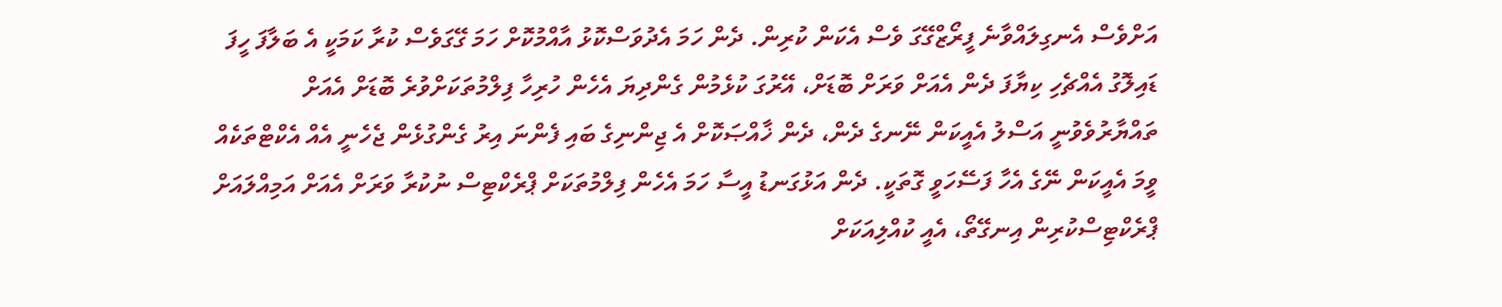އަށްވެސް އެނގިލައްވާނެ ފީރޯޒްގޭގަ ވެސް އެކަން ކުރިން. ދެން ހަމަ އެދުވަސްކޮޅު އާއްމުކޮށް ހަމަ ގޭގަވެސް ކުރާ ކަމަކީ އެ ބަލާފަ ހީފަ ޑައިލޮގު އެއްޗެހި ކިޔާފަ ދެން އެއަށް ވަރަށް ބޮޑަށް، އޭރުގަ ކުޅެމުން ގެންދިޔަ އެހެން ހުރިހާ ފިލްމުތަކަށްވުރެ ބޮޑަށް އެއަށް ތައްޔާރުވެވުނީ އަސްލު އެއީކަން ނޭނގެ ދެން، ދެން ޚާއްޞަކޮށް އެ ޖިންނިގެ ބައި ފެންނަ އިރު ގެންގުޅެން ޖެހެނީ އެއް އެކްޓްތަކެއް ވީމަ އެއީކަން ނޭގެ އެހާ ފަސޭހަވީ ގޮތަކީ. ދެން އަޅުގަނޑު އީސާ ހަމަ އެހެން ފިލްމުތަކަށް ޕްރެކްޓިސް ނުކުރާ ވަރަށް އެއަށް އަމިއްލައަށް ޕްރެކްޓިސްކުރިން އިނގޭތޯ، އެއީ ކުއްލިއަކަށް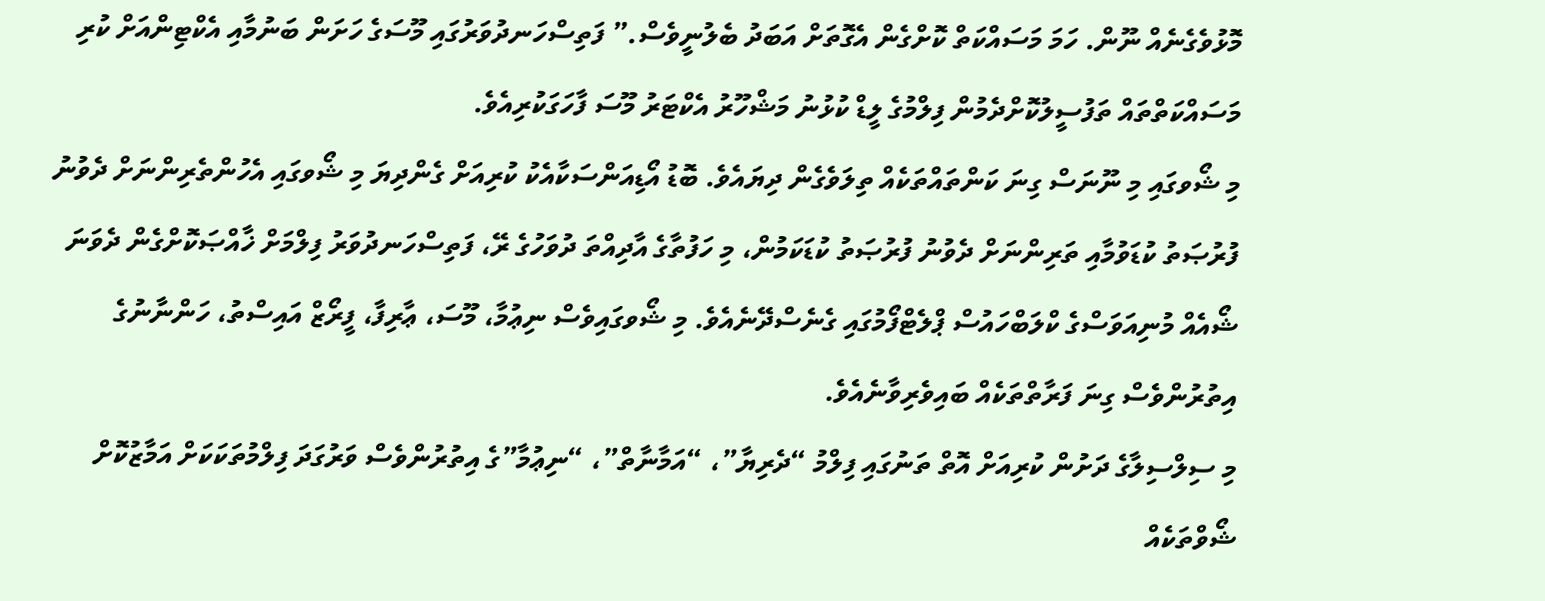މޮޅުވެގެނެއް ނޫން. ހަމަ މަސައްކަތް ކޮށްގެން އެގޮތަށް އަބަދު ބެލުނީވެސް.” ފަތިސްހަނދުވަރުގައި މޫސަގެ ހަށަން ބަނުމާއި އެކްޓިންއަށް ކުރި މަސައްކަތްތައް ތަފުސީލުކޮށްދެމުން ފިލްމުގެ ލީޑް ކުޅުނު މަޝްހޫރު އެކްޓަރު މޫސަ ފާހަގަކުރިއެވެ.
މި ޝޯވގައި މި ނޫނަސް ގިނަ ކަންތައްތަކެއް ތިލަވެގެން ދިޔައެވެ. ބޮޑު އޯޑިއަންސަކާއެކު ކުރިއަށް ގެންދިޔަ މި ޝޯވގައި އެހުންތެރިންނަށް ދެވުނު ފުރުޞަތު ކުޑަވުމާއި ތަރިންނަށް ދެވުނު ފުރުޞަތު ކުޑަކަމުން، މި ހަފުތާގެ އާދިއްތަ ދުވަހުގެ ރޭ، ފަތިސްހަނދުވަރު ފިލްމަށް ޚާއްޞަކޮށްގެން ދެވަނަ ޝޯއެއް މުނިއަވަސްގެ ކްލަބްހައުސް ޕްލެޓްފޯމުގައި ގެނެސްދޭނެއެވެ. މި ޝޯވގައިވެސް ނިޢުމާ، މޫސަ، ޢާރިފާ، ފީރޯޒް އައިސްތު، ހަންނާނުގެ އިތުރުންވެސް ގިނަ ފަރާތްތަކެއް ބައިވެރިވާނެއެވެ.
މި ސިލްސިލާގެ ދަށުން ކުރިއަށް އޮތް ތަނުގައި ފިލްމު “ދެރިޔާ”، “އަމާނާތް”، “ނިޢުމާ”ގެ އިތުރުންވެސް ވަރުގަދަ ފިލްމުތަކަކަށް އަމާޒުކޮށް ޝޯވްތަކެއް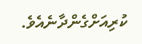ކުރިއަށްގެންދާނެއެވެ.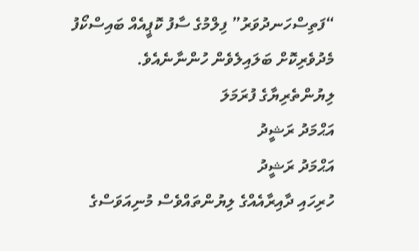“ފަތިސްހަނދުވަރު” ފިލްމުގެ ސާފު ކޮޕީއެއް ބައިސްކޯފު މެދުވެރިކޮށް ބަލައިލެވެން ހުންނާނެއެވެ.
ލިޔުންތެރިޔާގެ ފުރަމަލަ
އަޙްމަދު ރަޝީދު
އަޙްމަދު ރަޝީދު
ހުރިހައި ދާއިރާއެއްގެ ލިޔުންތައްވެސް މުނިއަވަސްގެ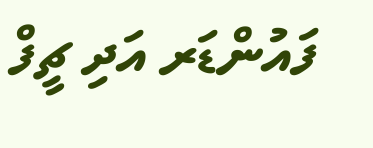ފައުންޑަރ އަދި ޗީފް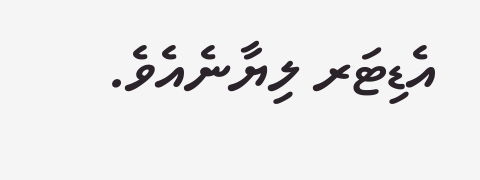އެޑިޓަރ ލިޔާނެއެވެ.